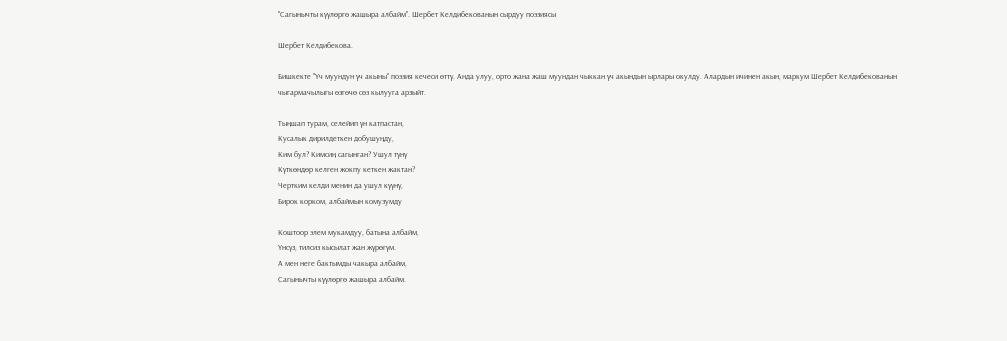"Сагынычты күүлөргө жашыра албайм". Шербет Келдибекованын сырдуу поэзиясы

Шербет Келдибекова.

Бишкекте "Үч муундун үч акыны" поэзия кечеси өттү. Анда улуу, орто жана жаш муундан чыккан үч акындын ырлары окулду. Алардын ичинен акын, маркум Шербет Келдибекованын чыгармачылыгы өзгөчө сөз кылууга арзыйт.

Тыңшап турам, селейип үн катпастан,
Кусалык дирилдеткен добушуңду,
Ким бул? Кимсиң сагынган? Ушул түнү
Күткөндөр келген жокпу кеткен жактан?
Чертким келди менин да ушул күүнү,
Бирок корком, албаймын комузумду

Коштоор элем мукамдуу, батына албайм,
Үнсүз, тилсиз кысылат жан жүрөгүм.
А мен неге бактымды чакыра албайм,
Сагынычты күүлөргө жашыра албайм.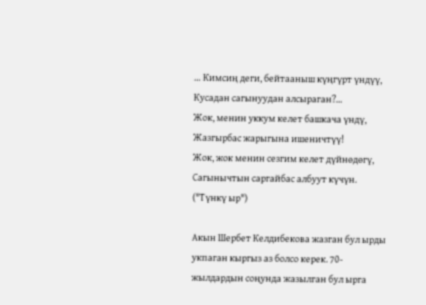… Кимсиң деги, бейтааныш күңгүрт үндүү,
Кусадан сагынуудан алсыраган?…
Жок, менин уккум келет башкача үндү,
Жазгырбас жарыгына ишеничтүү!
Жок, жок менин сезгим келет дүйнөдөгү,
Сагынычтын саргайбас албуут күчүн. ("Түнкү ыр")

Акын Шербет Келдибекова жазган бул ырды укпаган кыргыз аз болсо керек. 70-жылдардын соңунда жазылган бул ырга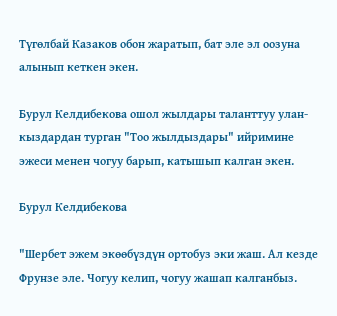Түгөлбай Казаков обон жаратып, бат эле эл оозуна алынып кеткен экен.

Бурул Келдибекова ошол жылдары таланттуу улан-кыздардан турган "Тоо жылдыздары" ийримине эжеси менен чогуу барып, катышып калган экен.

Бурул Келдибекова

"Шербет эжем экөөбүздүн ортобуз эки жаш. Ал кезде Фрунзе эле. Чогуу келип, чогуу жашап калганбыз.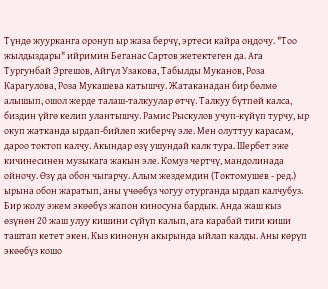Түндө жуурканга оронуп ыр жаза берчү, эртеси кайра оңдочу. "Тоо жылдыздары" ийримин Беганас Сартов жетектеген да. Ага Тургунбай Эргешов, Айгүл Узакова, Табылды Муканов, Роза Карагулова, Роза Мукашева катышчу. Жатаканадан бир бөлмө алышып, ошол жерде талаш-талкуулар өтчү. Талкуу бүтпөй калса, биздин үйгө келип улантышчу. Рамис Рыскулов учуп-күйүп турчу, ыр окуп жатканда ырдап-бийлеп жиберчү эле. Мен олуттуу карасам, дароо токтоп калчу. Акындар өзү ушундай калк тура. Шербет эже кичинесинен музыкага жакын эле. Комуз чертчү, мандолинада ойночу. Өзү да обон чыгарчу. Алым жездемдин (Токтомушев - ред.) ырына обон жаратып, аны үчөөбүз чогуу отурганда ырдап калчубуз. Бир жолу эжем экөөбүз жапон киносуна бардык. Анда жаш кыз өзүнөн 20 жаш улуу кишини сүйүп калып, ага карабай тиги киши таштап кетет экен. Кыз кинонун акырында ыйлап калды. Аны көрүп экөөбүз кошо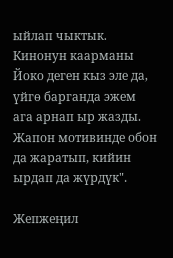ыйлап чыктык. Кинонун каарманы Йоко деген кыз эле да, үйгө барганда эжем ага арнап ыр жазды. Жапон мотивинде обон да жаратып, кийин ырдап да жүрдүк".

Жепжеңил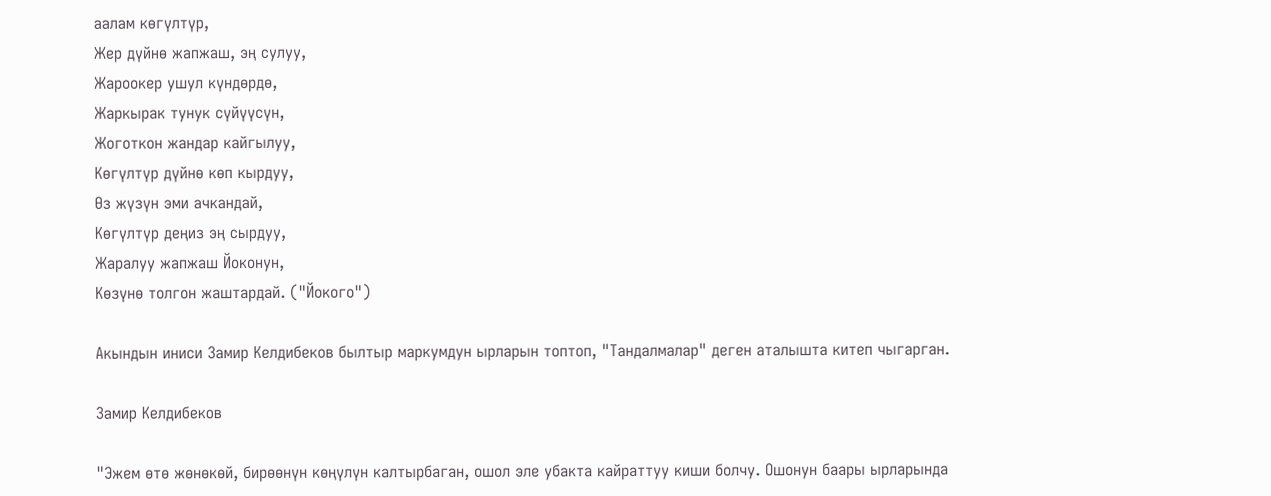аалам көгүлтүр,
Жер дүйнө жапжаш, эң сулуу,
Жароокер ушул күндөрдө,
Жаркырак тунук сүйүүсүн,
Жоготкон жандар кайгылуу,
Көгүлтүр дүйнө көп кырдуу,
Өз жүзүн эми ачкандай,
Көгүлтүр деңиз эң сырдуу,
Жаралуу жапжаш Йоконун,
Көзүнө толгон жаштардай. ("Йокого")

Акындын иниси Замир Келдибеков былтыр маркумдун ырларын топтоп, "Тандалмалар" деген аталышта китеп чыгарган.

Замир Келдибеков

"Эжем өтө жөнөкөй, бирөөнүн көңүлүн калтырбаган, ошол эле убакта кайраттуу киши болчу. Ошонун баары ырларында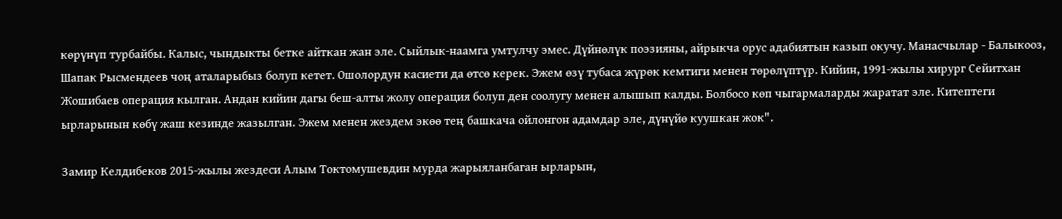көрүнүп турбайбы. Калыс, чындыкты бетке айткан жан эле. Сыйлык-наамга умтулчу эмес. Дүйнөлүк поэзияны, айрыкча орус адабиятын казып окучу. Манасчылар - Балыкооз, Шапак Рысмендеев чоң аталарыбыз болуп кетет. Ошолордун касиети да өтсө керек. Эжем өзү тубаса жүрөк кемтиги менен төрөлүптүр. Кийин, 1991-жылы хирург Сейитхан Жошибаев операция кылган. Андан кийин дагы беш-алты жолу операция болуп ден соолугу менен алышып калды. Болбосо көп чыгармаларды жаратат эле. Китептеги ырларынын көбү жаш кезинде жазылган. Эжем менен жездем экөө тең башкача ойлонгон адамдар эле, дүнүйө куушкан жок".

Замир Келдибеков 2015-жылы жездеси Алым Токтомушевдин мурда жарыяланбаган ырларын,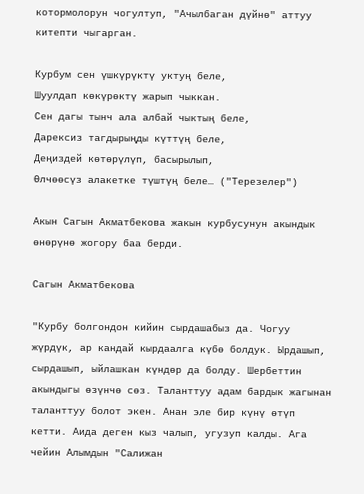котормолорун чогултуп, "Ачылбаган дүйнө" аттуу китепти чыгарган.

Курбум сен үшкүрүктү уктуң беле,
Шуулдап көкүрөктү жарып чыккан.
Сен дагы тынч ала албай чыктың беле,
Дарексиз тагдырыңды күттүң беле,
Деңиздей көтөрүлүп, басырылып,
Өлчөөсүз алакетке түштүң беле… ("Терезелер")

Акын Сагын Акматбекова жакын курбусунун акындык өнөрүнө жогору баа берди.

Сагын Акматбекова

"Курбу болгондон кийин сырдашабыз да. Чогуу жүрдүк, ар кандай кырдаалга күбө болдук. Ырдашып, сырдашып, ыйлашкан күндөр да болду. Шербеттин акындыгы өзүнчө сөз. Таланттуу адам бардык жагынан таланттуу болот экен. Анан эле бир күнү өтүп кетти. Аида деген кыз чалып, угузуп калды. Ага чейин Алымдын "Салижан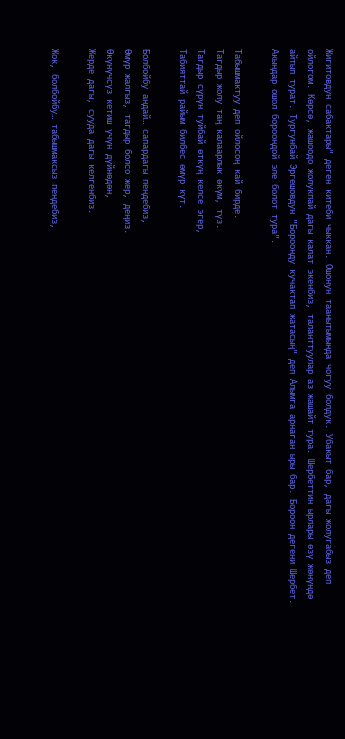Жигитовдун сабактары" деген китеби чыккан. Ошонун таанытымында чогуу болдук. Убакыт бар, дагы жолугабыз деп ойлогом. Көрсө, жашоодо жолукпай дагы калат экенбиз, таланттуулар аз жашайт тура. Шербеттин ырлары өзү жөнүндө айтып турат. Тургунбай Эргешовдун "Бороонду кучактап жатасың" деп Алымга арнаган ыры бар. Бороон дегени Шербет. Акындар ошол бороондой эле болот тура".

Табышмактуу деп ойлосоң кай бирде.
Тагдыр жолу таң калаарлык өкүм, түз.
Тагдыр сүрүн туйбай өткүң келсе эгер,
Табияттай райым билбес өмүр күт.

Болбойбу андай… сапардагы пендебиз,
Өмүр жалгыз, тагдыр болсо жер, деңиз.
Өкүнүчсүз кетиш үчүн дүйнөдөн,
Жерде дагы, сууда дагы келгенбиз.

Жок, болбойбу… табышмаксыз пендебиз,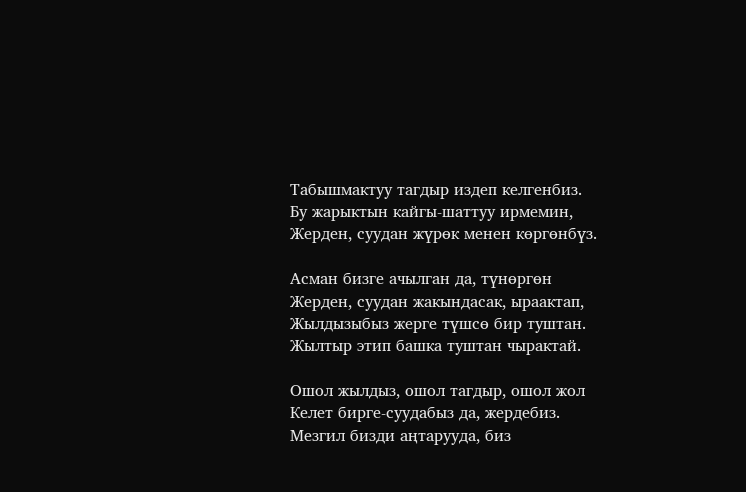Табышмактуу тагдыр издеп келгенбиз.
Бу жарыктын кайгы-шаттуу ирмемин,
Жерден, суудан жүрөк менен көргөнбүз.

Асман бизге ачылган да, түнөргөн
Жерден, суудан жакындасак, ыраактап,
Жылдызыбыз жерге түшсө бир туштан.
Жылтыр этип башка туштан чырактай.

Ошол жылдыз, ошол тагдыр, ошол жол
Келет бирге-суудабыз да, жердебиз.
Мезгил бизди аңтарууда, биз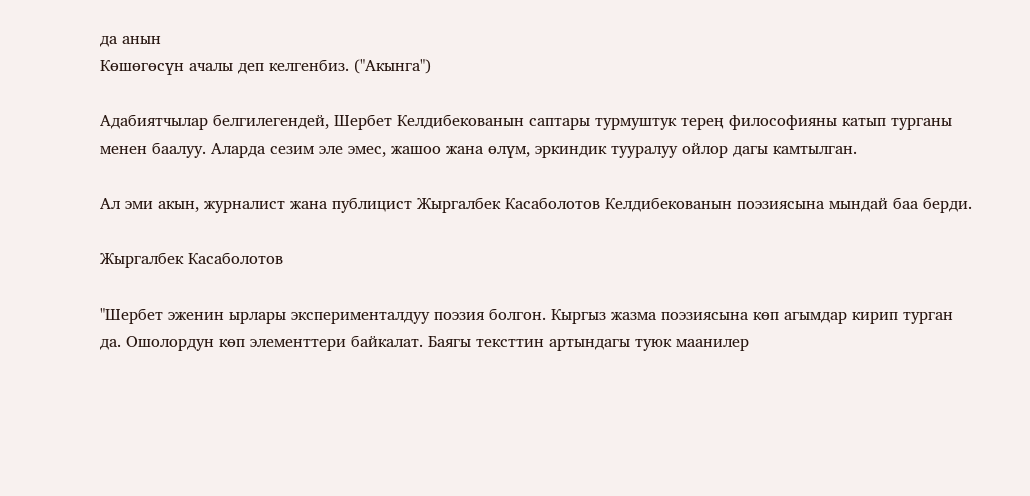да анын
Көшөгөсүн ачалы деп келгенбиз. ("Акынга")

Адабиятчылар белгилегендей, Шербет Келдибекованын саптары турмуштук терең философияны катып турганы менен баалуу. Аларда сезим эле эмес, жашоо жана өлүм, эркиндик тууралуу ойлор дагы камтылган.

Ал эми акын, журналист жана публицист Жыргалбек Касаболотов Келдибекованын поэзиясына мындай баа берди.

Жыргалбек Касаболотов

"Шербет эженин ырлары эксперименталдуу поэзия болгон. Кыргыз жазма поэзиясына көп агымдар кирип турган да. Ошолордун көп элементтери байкалат. Баягы тексттин артындагы туюк маанилер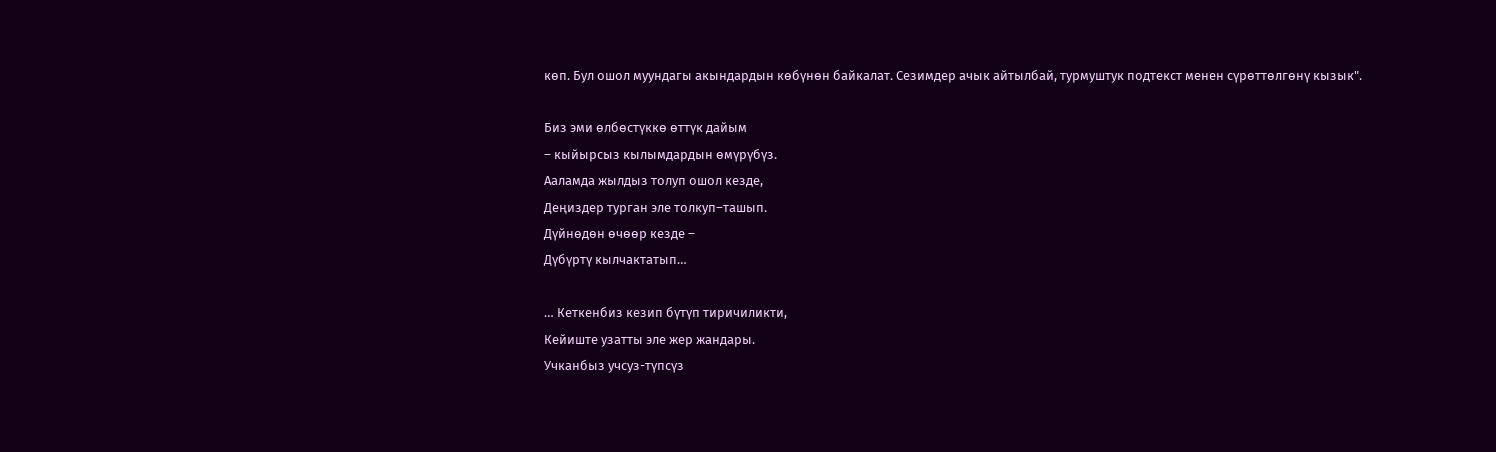көп. Бул ошол муундагы акындардын көбүнөн байкалат. Сезимдер ачык айтылбай, турмуштук подтекст менен сүрөттөлгөнү кызык".

Биз эми өлбөстүккө өттүк дайым
– кыйырсыз кылымдардын өмүрүбүз.
Ааламда жылдыз толуп ошол кезде,
Деңиздер турган эле толкуп–ташып.
Дүйнөдөн өчөөр кезде –
Дүбүртү кылчактатып…

… Кеткенбиз кезип бүтүп тиричиликти,
Кейиште узатты эле жер жандары.
Учканбыз учсуз-түпсүз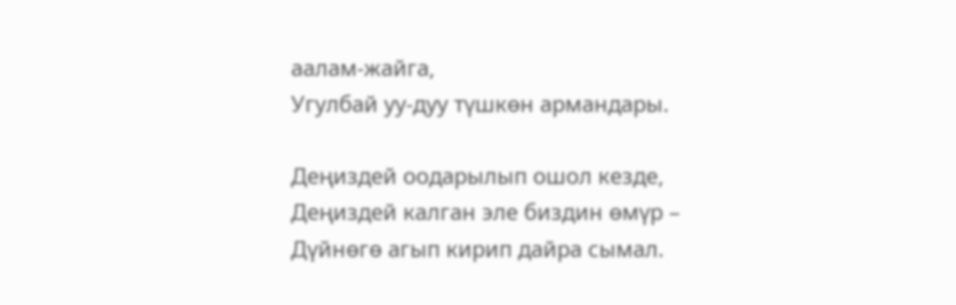аалам-жайга,
Угулбай уу-дуу түшкөн армандары.

Деңиздей оодарылып ошол кезде,
Деңиздей калган эле биздин өмүр –
Дүйнөгө агып кирип дайра сымал.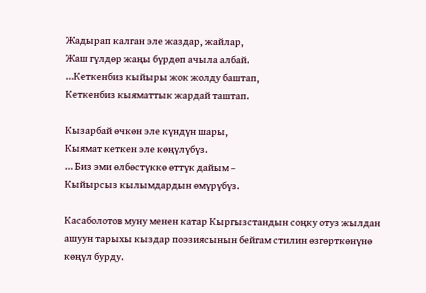Жадырап калган эле жаздар, жайлар,
Жаш гүлдөр жаңы бүрдөп ачыла албай.
…Кеткенбиз кыйыры жок жолду баштап,
Кеткенбиз кыяматтык жардай таштап.

Кызарбай өчкөн эле күндүн шары,
Кыямат кеткен эле көңүлүбүз.
… Биз эми өлбөстүккө өттүк дайым –
Кыйырсыз кылымдардын өмүрүбүз.

Касаболотов муну менен катар Кыргызстандын соңку отуз жылдан ашуун тарыхы кыздар поэзиясынын бейгам стилин өзгөрткөнүнө көңүл бурду.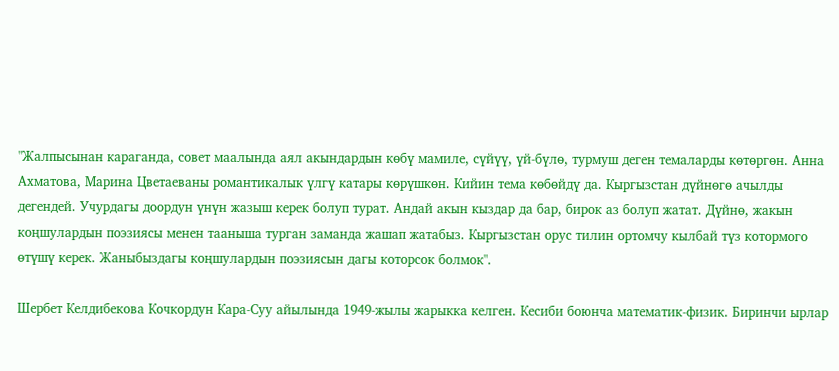"Жалпысынан караганда, совет маалында аял акындардын көбү мамиле, сүйүү, үй-бүлө, турмуш деген темаларды көтөргөн. Анна Ахматова, Марина Цветаеваны романтикалык үлгү катары көрүшкөн. Кийин тема көбөйдү да. Кыргызстан дүйнөгө ачылды дегендей. Учурдагы доордун үнүн жазыш керек болуп турат. Андай акын кыздар да бар, бирок аз болуп жатат. Дүйнө, жакын коңшулардын поэзиясы менен тааныша турган заманда жашап жатабыз. Кыргызстан орус тилин ортомчу кылбай түз котормого өтүшү керек. Жаныбыздагы коңшулардын поэзиясын дагы которсок болмок".

Шербет Келдибекова Кочкордун Кара-Суу айылында 1949-жылы жарыкка келген. Кесиби боюнча математик-физик. Биринчи ырлар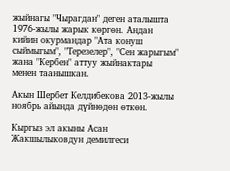жыйнагы "Чырагдан" деген аталышта 1976-жылы жарык көргөн. Андан кийин окурмандар "Ата конуш сыймыгым", "Терезелер", "Сен жарыгым" жана "Кербен" аттуу жыйнактары менен таанышкан.

Акын Шербет Келдибекова 2013-жылы ноябрь айында дүйнөдөн өткөн.

Кыргыз эл акыны Асан Жакшылыковдун демилгеси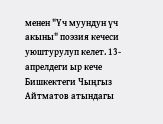менен "Үч муундун үч акыны" поэзия кечеси уюштурулуп келет. 13-апрелдеги ыр кече Бишкектеги Чыңгыз Айтматов атындагы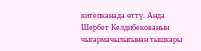китепканада өттү. Анда Шербет Келдибекованын чыгармачылыгынан тышкары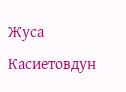Жуса Касиетовдун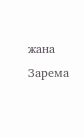жана Зарема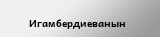Игамбердиеванын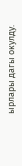ырлары дагы окулду.